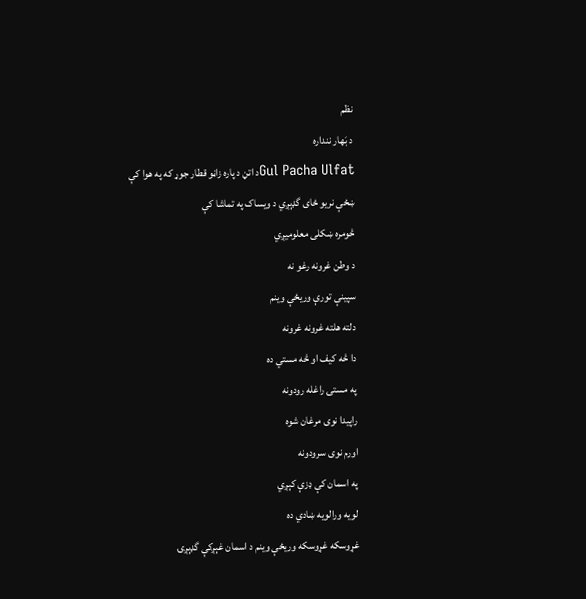نظم
د بَهار ننداره
Gul Pacha Ulfatد اتڼ د پاره زاڼو قطار جوړ که په هوا کې
ښځې نريو ځای گډېږي د ويساک په تماشا کې
څومره ښکلی معلوميږي
د وطن غرونه رغو نه
سپينې تورې وريځې وينم
دلته هلته غرونه غرونه
دا څه کيف او څه مستي ده
په مستۍ راغله رودونه
راپيدا نوی مرغان شوه
اورم نوی سرودونه
په اسمان کې ډزې کېږي
لويه ورالويه ښادي ده
غړوسکه غړوسکه وريځې وينم د اسمان غېږکې گډېږۍ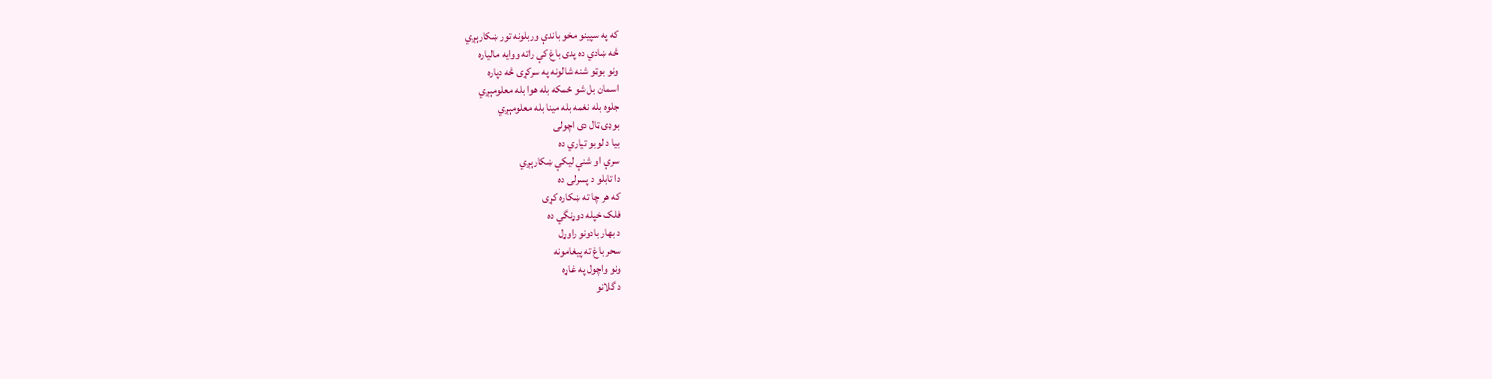که په سپينو مخو باندې وربلونه تور ښکارېږي
څه ښادي ده پدی باغ کې راته ووايه مالياره
ونو بوټو شنه شالونه په سرکړی څه دپاره
اسمان بل شو ځمکه بله هوا بله معلومېږي
جلوه بله نغمه بله مينا بله معلومېږي
بوډۍ ټال دی اچولی
بيا د لوبو تياري ده
سرې او شنې ليکې ښکارېږي
دا تابلو د پسرلی ده
که هر چا ته ښکاره کړی
فلک خپله دوړنگي ده
د بهار بادونو راوړل
سحر باغ ته پيغامونه
ونو واچول په غاړه
د گلانو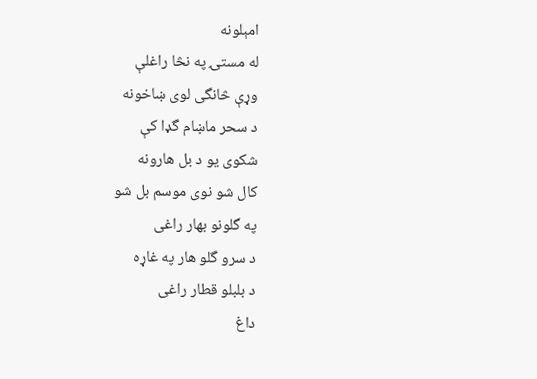امېلونه
له مستۍ په نڅا راغلې
وړې څانگی لوی ښاخونه
د سحر ماښام گډا کې
شکوی يو د بل هارونه
کال شو نوی موسم بل شو
په گلونو بهار راغی
د سرو گلو هار په غاړه
د بلبلو قطار راغی
داغ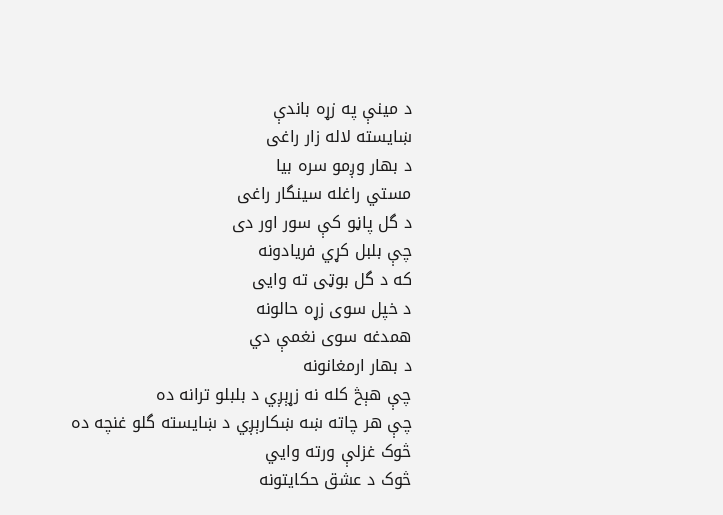د مينې په زړه باندې
ښايسته لاله زار راغی
د بهار وږمو سره بيا
مستي راغله سينگار راغی
د گل پاڼو کې سور اور دی
چې بلبل کړي فريادونه
که د گل بوټی ته وايی
د خپل سوی زړه حالونه
همدغه سوی نغمې دي
د بهار ارمغانونه
چې هېڅ کله نه زړېږي د بلبلو ترانه ده
چې هر چاته ښه ښکارېږي د ښايسته گلو غنچه ده
څوک غزلې ورته وايي
څوک د عشق حکايتونه